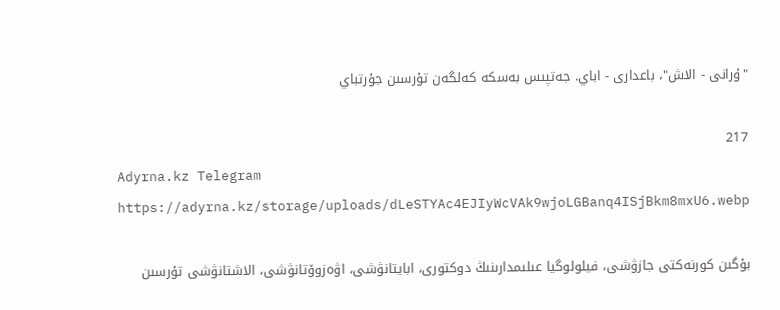"ۇرانى - الاش"، باعدارى - اباي. جەتپىس بەسكە كەلگەن تۇرسىن جۇرتباي

217
Adyrna.kz Telegram
https://adyrna.kz/storage/uploads/dLeSTYAc4EJIyWcVAk9wjoLGBanq4ISjBkm8mxU6.webp

بۇگىن كورنەكتى جازۋشى، فيلولوگيا عىلىمدارىنىڭ دوكتورى، ابايتانۋشى، اۋەزوۆتانۋشى، الاشتانۋشى تۇرسىن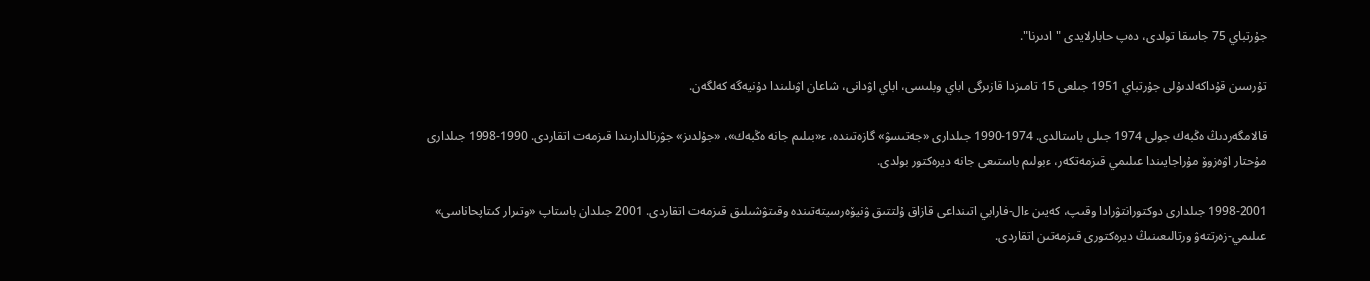جۇرتباي 75 جاسقا تولدى، دەپ حابارلايدى "ادىرنا".

تۇرسىن قۇداكەلدىۇلى جۇرتباي 1951 جىلعى 15 تامىزدا قازىرگى اباي وبلىسى، اباي اۋدانى، شاعان اۋىلىندا دۇنيەگە كەلگەن.

قالامگەردىڭ ەڭبەك جولى 1974 جىلى باستالدى. 1974-1990 جىلدارى «جەتىسۋ» گازەتىندە، ء«بىلىم جانە ەڭبەك»، «جۇلدىز» جۋرنالدارىندا قىزمەت اتقاردى. 1990-1998 جىلدارى مۇحتار اۋەزوۆ مۇراجايىندا عىلىمي قىزمەتكەر، ءبولىم باستىعى جانە ديرەكتور بولدى.

1998-2001 جىلدارى دوكتورانتۋرادا وقىپ، كەيىن ءال-فارابي اتىنداعى قازاق ۇلتتىق ۋنيۆەرسيتەتىندە وقىتۋشىلىق قىزمەت اتقاردى. 2001 جىلدان باستاپ «وتىرار كىتاپحاناسى» عىلىمي-زەرتتەۋ ورتالىعىنىڭ ديرەكتورى قىزمەتىن اتقاردى.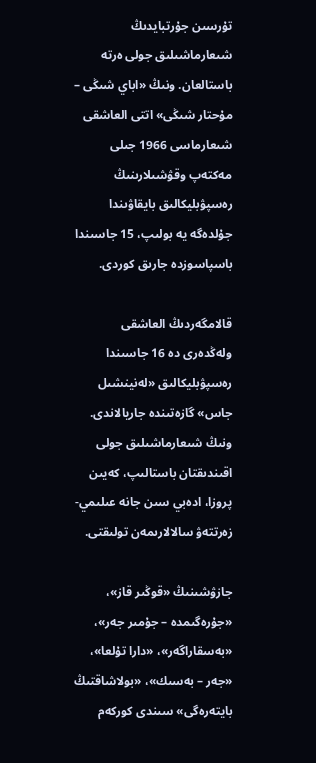تۇرسىن جۇرتبايدىڭ شىعارماشىلىق جولى ەرتە باستالعان. ونىڭ «اباي شىڭى – مۇحتار شىڭى» اتتى العاشقى شىعارماسى 1966 جىلى مەكتەپ وقۋشىلارىنىڭ رەسپۋبليكالىق بايقاۋىندا جۇلدەگە يە بولىپ، 15 جاسىندا باسپاسوزدە جارىق كوردى.

قالامگەردىڭ العاشقى ولەڭدەرى دە 16 جاسىندا رەسپۋبليكالىق «لەنينشىل جاس» گازەتىندە جاريالاندى. ونىڭ شىعارماشىلىق جولى اقىندىقتان باستالىپ، كەيىن پروزا، ادەبي سىن جانە عىلىمي-زەرتتەۋ سالالارىمەن تولىقتى.

جازۋشىنىڭ «قوڭىر قاز»، «جۇرەگىمدە – جۇمىر جەر»، «بەسقاراگەر»، «دارا تۇلعا»، «جەر – بەسىك»، «بولاشاقتىڭ بايتەرەگى» سىندى كوركەم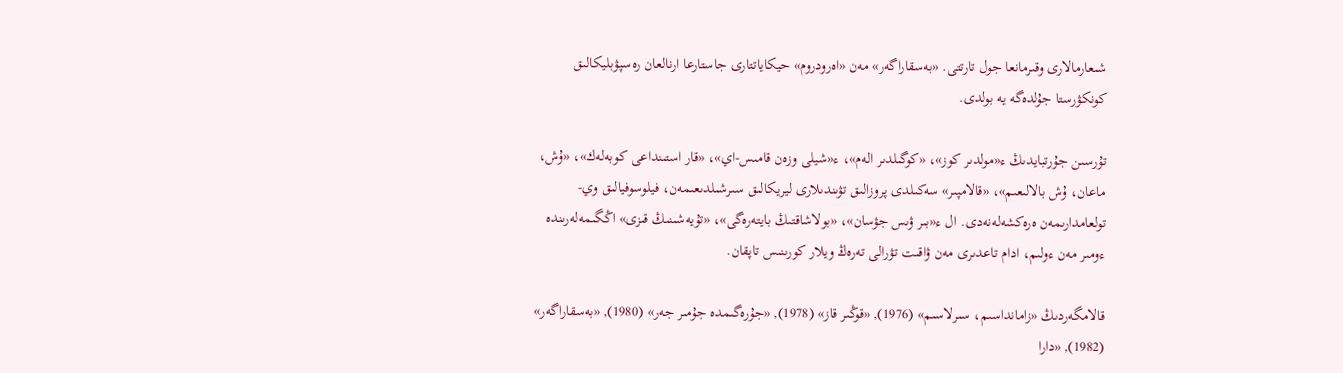شىعارمالارى وقىرمانعا جول تارتتى. «بەسقاراگەر» مەن «اەرودروم» حيكاياتتارى جاستارعا ارنالعان رەسپۋبليكالىق كونكۋرستا جۇلدەگە يە بولدى.

تۇرسىن جۇرتبايدىڭ ء«مولدىر كوز»، «كوگىلدىر الەم»، ء«شيلى وزەن قامىس-اي»، «قار استىنداعى كوبەلەك»، «ۇش، ماعان، ۇش بالالىعىم»، «قالامپىر» سەكىلدى پروزالىق تۋىندىلارى ليريكالىق سىرشىلدىعىمەن، فيلوسوفيالىق وي-تولعامدارىمەن ەرەكشەلەنەدى. ال ء«بىر ۋىس جۋسان»، «بولاشاقتىڭ بايتەرەگى»، «تۇيەشىنىڭ قىزى» اڭگىمەلەرىندە ءومىر مەن ءولىم، ادام تاعدىرى مەن ۋاقىت تۋرالى تەرەڭ ويلار كورىنىس تاپقان.

قالامگەردىڭ «زامانداسىم، سىرلاسىم» (1976), «قوڭىر قاز» (1978), «جۇرەگىمدە جۇمىر جەر» (1980), «بەسقاراگەر» (1982), «دارا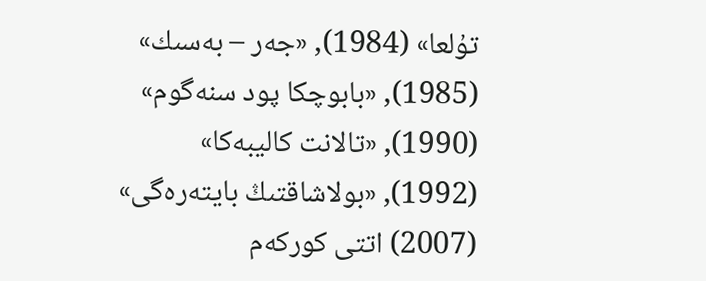تۇلعا» (1984), «جەر – بەسىك» (1985), «بابوچكا پود سنەگوم» (1990), «تالانت كاليبەكا» (1992), «بولاشاقتىڭ بايتەرەگى» (2007) اتتى كوركەم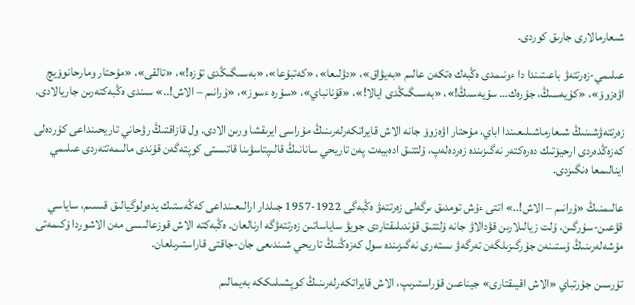شىعارمالارى جارىق كوردى.

عىلىمي-زەرتتەۋ باعىتىندا دا ءونىمدى ەڭبەك ەتكەن عالىم «بەيۋاق»، «دۋلىعا»، «كەتبۇعا»، «بەسىگىڭدى تۇزە!»، «تالقى»، «مۇحتار ومارحانوۆيچ اۋەزوۆ»، «كۇيەسىڭ، جۇرەك… سۇيەسىڭ!»، «بەسىگىڭدى ايالا!»، «قۇنانباي»، «سۇرە ءسوز»، «ۇرانىم – الاش!..» سىندى ەڭبەكتەرىن جاريالادى.

زەرتتەۋشىنىڭ شىعارماشىلىعىندا اباي، مۇحتار اۋەزوۆ جانە الاش قايراتكەرلەرىنىڭ مۇراسى ايرىقشا ورىن الادى. ول قازاقتىڭ رۋحاني تاريحىنداعى كۇردەلى كەزەڭدەردى ارحيۆتىك دەرەكتەر نەگىزىندە زەردەلەپ، ۇلتتىق ادەبيەت پەن تاريحي سانانىڭ قالىپتاسۋىنا قاتىستى كوپتەگەن قۇندى مالىمەتتەردى عىلىمي اينالىمعا ەنگىزدى.

عالىمنىڭ «ۇرانىم – الاش!..» اتتى ءۇش تومدىق ىرگەلى زەرتتەۋ ەڭبەگى 1922-1957 جىلدار ارالىعىنداعى كەڭەستىك يدەولوگيالىق قىسىم، ساياسي قۋعىن-سۇرگىن، ۇلت زيالىلارىن قۋدالاۋ جانە ۇلتتىق قۇندىلىقتاردى جويۋ ساياساتىن زەرتتەۋگە ارنالعان. ەڭبەكتە الاش قوزعالىسى مەن الاشوردا ۇكىمەتى مۇشەلەرىنىڭ ۇستىنەن جۇرگىزىلگەن تەرگەۋ ىستەرى نەگىزىندە سول كەزەڭنىڭ تاريحي شىندىعى جان-جاقتى قاراستىرىلعان.

تۇرسىن جۇرتباي «الاش اقيىقتارى» جيناعىن قۇراستىرىپ، الاش قايراتكەرلەرىنىڭ كوپشىلىككە بەيمالىم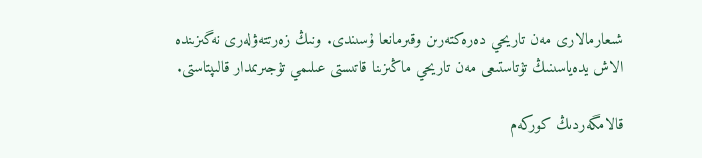شىعارمالارى مەن تاريحي دەرەكتەرىن وقىرمانعا ۇسىندى. ونىڭ زەرتتەۋلەرى نەگىزىندە الاش يدەياسىنىڭ تۇتاستىعى مەن تاريحي ماڭىزىنا قاتىستى عىلىمي تۇجىرىمدار قالىپتاستى.

قالامگەردىڭ كوركەم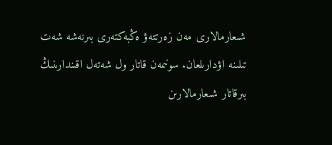شىعارمالارى مەن زەرتتەۋ ەڭبەكتەرى بىرنەشە شەت تىلىنە اۋدارىلعان. سونىمەن قاتار ول شەتەل اقىندارىنىڭ بىرقاتار شىعارمالارىن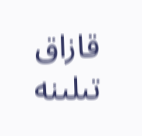قازاق تىلىنە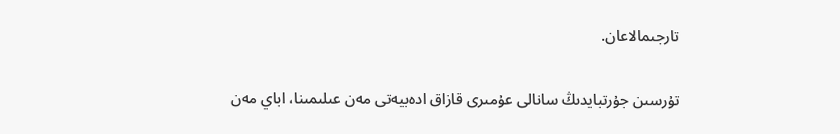تارجىمالاعان.

تۇرسىن جۇرتبايدىڭ سانالى عۇمىرى قازاق ادەبيەتى مەن عىلىمىنا، اباي مەن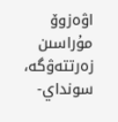اۋەزوۆ مۇراسىن زەرتتەۋگە، سونداي-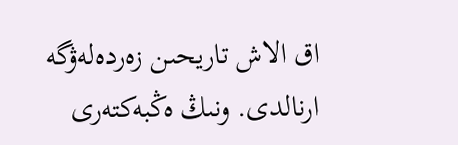اق الاش تاريحىن زەردەلەۋگە ارنالدى. ونىڭ ەڭبەكتەرى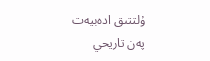ۇلتتىق ادەبيەت پەن تاريحي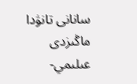سانانى تانۋدا ماڭىزدى عىلىمي-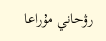رۋحاني مۇراعا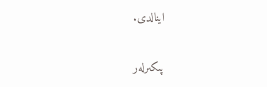اينالدى.

پىكىرلەر